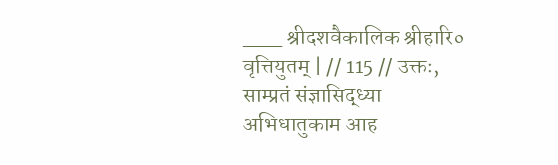___ श्रीदशवैकालिक श्रीहारि० वृत्तियुतम् | // 115 // उक्तः, साम्प्रतं संज्ञासिद्ध्या अभिधातुकाम आह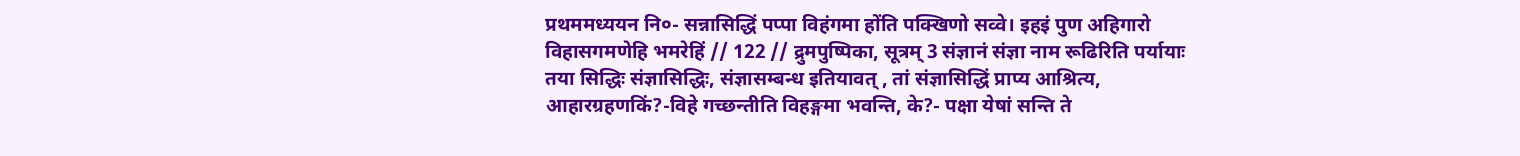प्रथममध्ययन नि०- सन्नासिद्धिं पप्पा विहंगमा होंति पक्खिणो सव्वे। इहइं पुण अहिगारो विहासगमणेहि भमरेहिं // 122 // द्रुमपुष्पिका, सूत्रम् 3 संज्ञानं संज्ञा नाम रूढिरिति पर्यायाः तया सिद्धिः संज्ञासिद्धिः, संज्ञासम्बन्ध इतियावत् , तां संज्ञासिद्धिं प्राप्य आश्रित्य, आहारग्रहणकिं?-विहे गच्छन्तीति विहङ्गमा भवन्ति, के?- पक्षा येषां सन्ति ते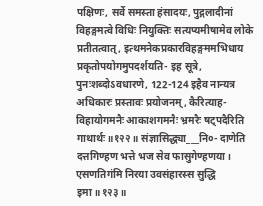पक्षिणः, सर्वे समस्ता हंसादयः, पुद्गलादीनां विहङ्गमत्वे विधिः नियुक्तिः सत्यप्यमीषामेव लोके प्रतीतत्वात्, इत्थमनेकप्रकारविहङ्गममभिधाय प्रकृतोपयोगमुपदर्शयति- इह सूत्रे, पुनःशब्दोऽवधारणे, 122-124 इहैव नान्यत्र अधिकारः प्रस्तावः प्रयोजनम्, कैरित्याह- विहायोगमनैः आकाशगमनैः भ्रमरैः षट्पदैरिति गाथार्थः॥१२२॥ संज्ञासिद्ध्या___नि०- दाणेति दत्तगिण्हण भत्ते भज सेव फासुगेण्हणया। एसणतिगंमि निरया उवसंहारस्स सुद्धि इमा॥१२३॥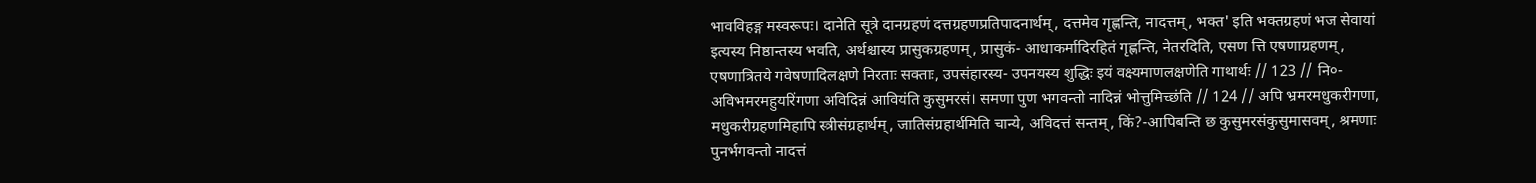भावविहङ्ग मस्वरूपः। दानेति सूत्रे दानग्रहणं दत्तग्रहणप्रतिपादनार्थम्, दत्तमेव गृह्णन्ति, नादत्तम्, भक्त' इति भक्तग्रहणं भज सेवायां इत्यस्य निष्ठान्तस्य भवति, अर्थश्चास्य प्रासुकग्रहणम्, प्रासुकं- आधाकर्मादिरहितं गृह्णन्ति, नेतरदिति, एसण त्ति एषणाग्रहणम्, एषणात्रितये गवेषणादिलक्षणे निरताः सक्ताः, उपसंहारस्य- उपनयस्य शुद्धिः इयं वक्ष्यमाणलक्षणेति गाथार्थः // 123 // नि०- अविभमरमहुयरिंगणा अविदिन्नं आवियंति कुसुमरसं। समणा पुण भगवन्तो नादिन्नं भोत्तुमिच्छंति // 124 // अपि भ्रमरमधुकरीगणा, मधुकरीग्रहणमिहापि स्त्रीसंग्रहार्थम्, जातिसंग्रहार्थमिति चान्ये, अविदत्तं सन्तम्, किं?-आपिबन्ति छ कुसुमरसंकुसुमासवम्, श्रमणाः पुनर्भगवन्तो नादत्तं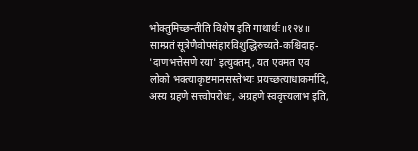भोक्तुमिच्छन्तीति विशेष इति गाथार्थः॥१२४॥ साम्प्रतं सूत्रेणैवोपसंहारविशुद्धिरुच्यते-कश्चिदाह- 'दाणभत्तेसणे रया' इत्युक्तम्, यत एवमत एव लोको भक्त्याकृष्टमानसस्तेभ्यः प्रयच्छत्याधाकर्मादि, अस्य ग्रहणे सत्त्वोपरोधः, अग्रहणे स्ववृत्त्यलाभ इति,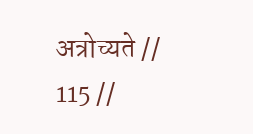अत्रोच्यते // 115 //